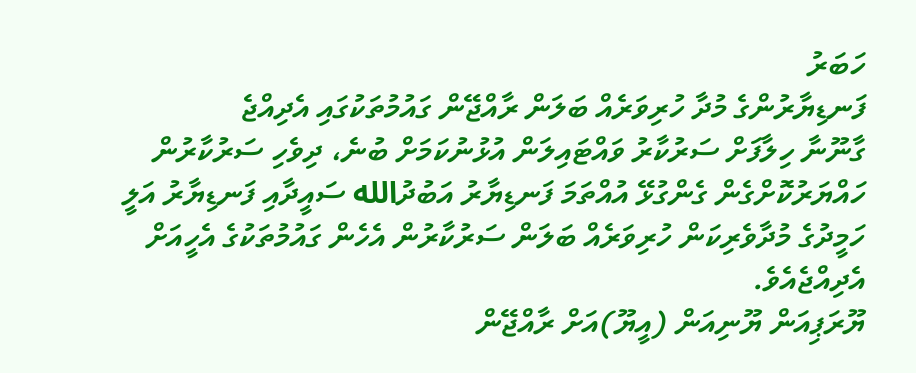ހަބަރު
ފަނޑިޔާރުންގެ މުދާ ހުރިވަރެއް ބަލަން ރާއްޖޭން ގައުމުތަކުގައި އެދިއްޖެ
ގާނޫނާ ހިލާފަށް ސަރުކާރު ވައްޓައިލަން އުޅުނުކަމަށް ބުނެ، ދިވެހި ސަރުކާރުން ހައްޔަރުކޮށްގެން ގެންގުޅޭ އުއްތަމަ ފަނޑިޔާރު އަބުދުالله ސައީދާއި ފަނޑިޔާރު އަލީ ހަމީދުގެ މުދާވެރިކަން ހުރިވަރެއް ބަލަން ސަރުކާރުން އެހެން ގައުމުތަކުގެ އެހީއަށް އެދިއްޖެއެވެ.
ޔޫރަޕިއަން ޔޫނިއަން (އީޔޫ)އަށް ރާއްޖޭން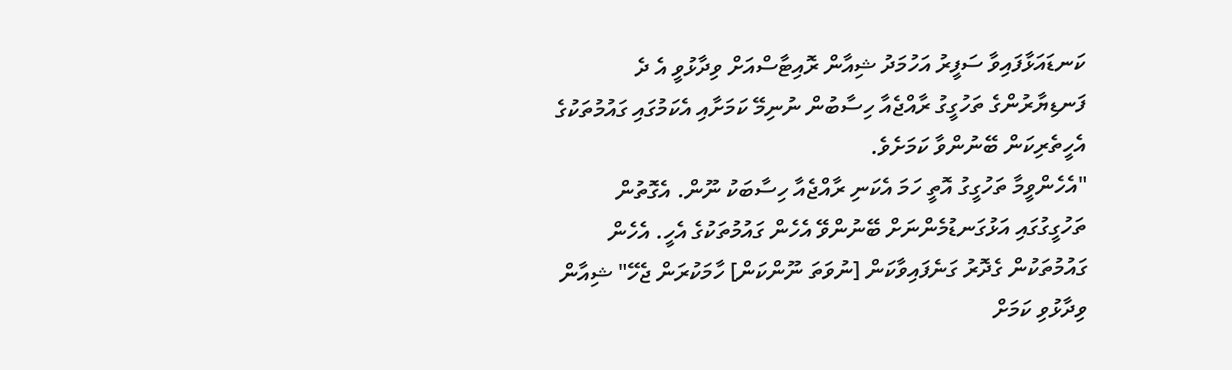ކަނޑައަޅާފައިވާ ސަފީރު އަހުމަދު ޝިއާން ރޮއިޓާސްއަށް ވިދާޅުވީ އެ ދެ ފަނޑިޔާރުންގެ ތަހުގީގު ރާއްޖެއާ ހިސާބުން ނުނިމޭ ކަމަށާއި އެކަމުގައި ގައުމުތަކުގެ އެހީތެރިކަން ބޭނުންވާ ކަމަށެވެ.
"އެހެންވީމާ ތަހުގީގު އޮތީ ހަމަ އެކަނި ރާއްޖެއާ ހިސާބަކު ނޫން. އެގޮތުން ތަހުގީގުގައި އަޅުގަނޑުމެންނަށް ބޭނުންވޭ އެހެން ގައުމުތަކުގެ އެހީ. އެހެން ގައުމުތަކުން ގެދޮރު ގަނެފައިވާކަން [ނުވަތަ ނޫންކަން] ހާމަކުރަން ޖެހޭ" ޝިއާން ވިދާޅުވި ކަމަށް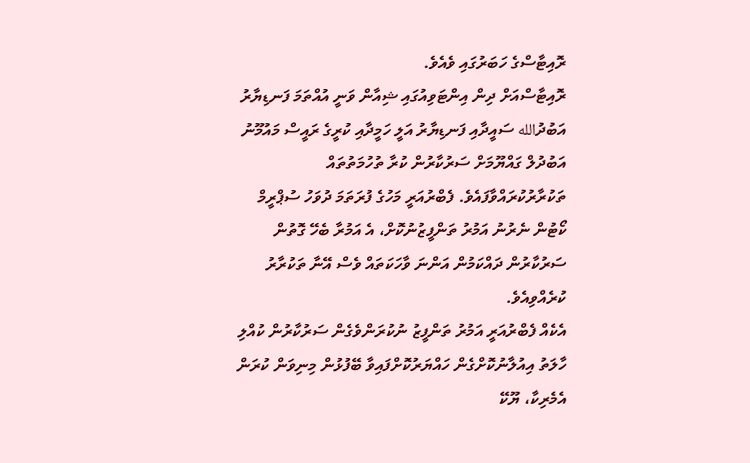ރޮއިޓާސްގެ ހަބަރުގައި ވެއެވެ.
ރޮއިޓާސްއަށް ދިން އިންޓަވިއުގައި ޝިއާން ވަނީ އުއްތަމަ ފަނޑިޔާރު އަބުދުالله ސައީދާއި ފަނޑިޔާރު އަލީ ހަމީދާއި ކުރީގެ ރައީސް މައުމޫނު އަބުދުލް ގައްޔޫމަށް ސަރުކާރުން ކުރާ ތުހުމަތުތައް ތަކުރާރުކުރައްވާފައެވެ. ފެބްރުއަރީ މަހުގެ ފުރަތަމަ ދުވަހު ސުޕްރީމް ކޯޓުން ނެރުނު އަމުރު ތަންފީޒުނުކޮށް، އެ އަމުރާ ބެހޭ ގޮތުން ސަރުކާރުން ދައްކަމުން އަންނަ ވާހަކަތައް ވެސް އޭނާ ތަކުރާރު ކުރެއްވިއެވެ.
އެކެއް ފެބްރުއަރީ އަމުރު ތަންފީޒު ނުކުރަންވެގެން ސަރުކާރުން ކުއްލި ހާލަތު އިއުލާނުކޮށްގެން ހައްޔަރުކޮށްފައިވާ ބޭފުޅުން މިނިވަން ކުރަން އެމެރިކާ، ޔޫކޭ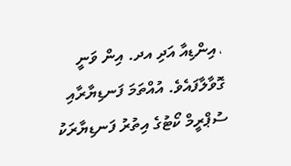، އިންޑިއާ އަދި އދ. އިން ވަނީ ގޮވާލާފައެވެ. އުއްތަމަ ފަނޑިޔާރާއި ސުޕްރީމް ކޯޓުގެ އިތުރު ފަނޑިޔާރަކު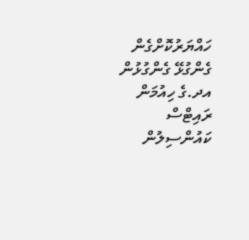ހައްޔަރުކޮށްގެން ގެންގުޅޭ ގެންގުޅުން އދ.ގެ ހިއުމަން ރައިޓްސް ކައުންސިލުން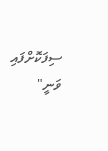ސިފަކޮށްފައި ވަނީ"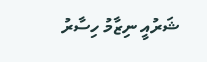ޝަރުއީ ނިޒާމު ހިސާރު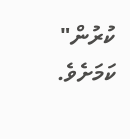ކުރުން" ކަމަށެވެ.